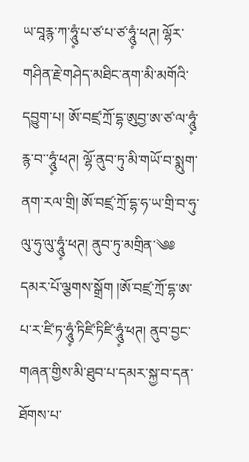ཡ་བཱརྙ་ཀ་ཧཱུཾ༷་པ་ཙ་པ་ཙ་ཧཱུཾ༷་ཕཊ། ལྷོར་གཤིན་རྗེ་གཤེད་མཐིང་ནག་མི་མགོའི་དབྱུག་པ། ཨོ་བཛྲ་ཀྲོ་དྷ་ཨུབྱ་ཨ་ཙ་ལ་ཧཱུཾ༷་རྙ་བ་་ཧཱུཾ༷་ཕཊ། ལྷོ་ནུབ་ཏུ་མི་གཡོ་བ་སྨུག་ནག་རལ་གྲི། ཨོ་བཛྲ་ཀྲོ་དྷ་ཧ་ཡ་གྲི་བ་ཧུ་ལུ་ཧུ་ལུ་ཧཱུཾ༷་ཕཊ། ནུབ་ཏུ་མགྲིན་༄༅ དམར་པོ་ལྕགས་སྒྲོག །ཨོ་བཛྲ་ཀྲོ་དྷ་ཨ་པ་ར་ཛི་ཏ་ཧཱུཾ༷་ཏིཛི་ཏིཛི་ཧཱུཾ༷་ཕཊ། ནུབ་བྱང་གཞན་གྱིས་མི་ཐུབ་པ་དམར་སྐྱ་བ་དན་ཐོགས་པ་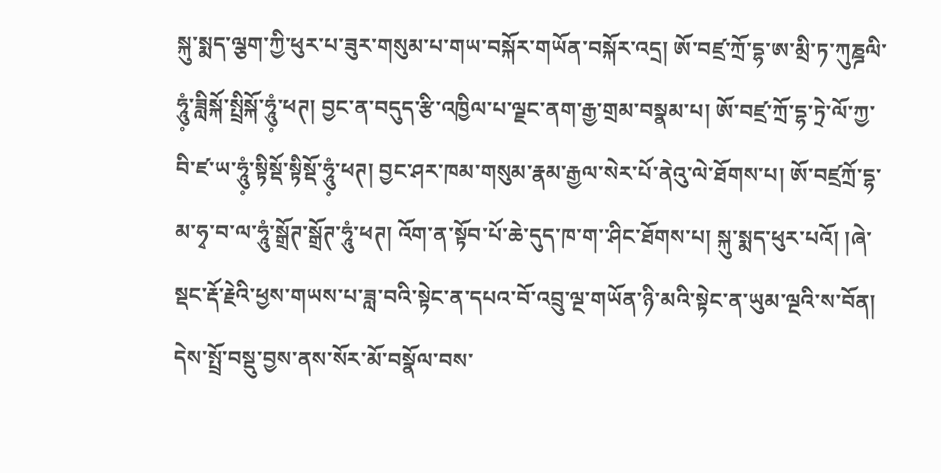སྐུ་སྨད་ལྕག་ཀྱི་ཕུར་པ་ཟུར་གསུམ་པ་གཡ་བསྐོར་གཡོན་བསྐོར་འདྲ། ཨོ་བཛྲ་ཀྲོ་དྷ་ཨ་མྲི་ཏ་ཀུཎྜལི་ཧཱུཾ༷་ཟླིསྐོ་སྤྲིསྐོ་ཧཱུཾ༷་ཕཊ། བྱང་ན་བདུད་རྩི་འཁྱིལ་པ་ལྗང་ནག་རྒྱ་གྲམ་བསྣམ་པ། ཨོ་བཛྲ་ཀྲོ་དྷ་ཏྲེ་ལོ་ཀྱ་བི་ཛ་ཡ་ཧཱུཾ༷་སྟིསྡོ་སྟིསྡོ་ཧཱུཾ༷་ཕཊ། བྱང་ཤར་ཁམ་གསུམ་རྣམ་རྒྱལ་སེར་པོ་ནེའུ་ལེ་ཐོགས་པ། ཨོ་བཛྲཀྲོ་དྷ་མ་ཧྭ་བ་ལ་ཧཱུཾ་སྒྲོཊ་སྒྲོཊ་ཧཱུཾ་ཕཊ། འོག་ན་སྟོབ་པོ་ཆེ་དུད་ཁ་ག་་ཤིང་ཐོགས་པ། སྐུ་སྨད་ཕུར་པའོ། །ཞེ་སྡང་རྡོ་རྗེའི་ཕྱས་གཡས་པ་ཟླ་བའི་སྟེང་ན་དཔའ་བོ་འབྲུ་ལྔ་གཡོན་ཉི་མའི་སྟེང་ན་ཡུམ་ལྔའི་ས་བོན། དེས་སྤྲོ་བསྡུ་བྱས་ནས་སོར་མོ་བསྣོལ་བས་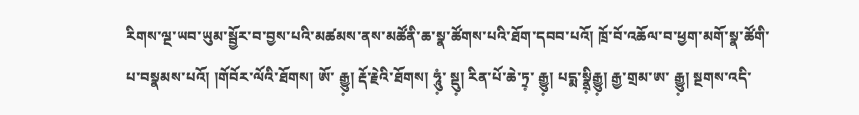རིགས་ལྔ་ཡབ་ཡུམ་སྦྱོར་བ་བྱས་པའི་མཚམས་ནས་མཚོནི་ཆ་སྣ་ཚོགས་པའི་ཐོག་དབབ་པའོ། ཁྲོ་བོ་འཆོལ་བ་ཕྱག་མགོ་སྣ་ཚོགི་པ་བསྣམས་པའོ། །གོབོར་ལོའི་ཐོགས། ཨོ་ རྒྱུ༷། རྡོ་རྗེའི་ཐོགས། ཧཱུཾ༷་ སྡུ༷། རིན་པོ་ཆེ་ཏྲ༷་ རྒྱུ༷། པདྨ་སྣྲི༷རྒྱུ༷། རྒྱ་གྲམ་ཨ་ རྒྱུ༷། སྔགས་འདི་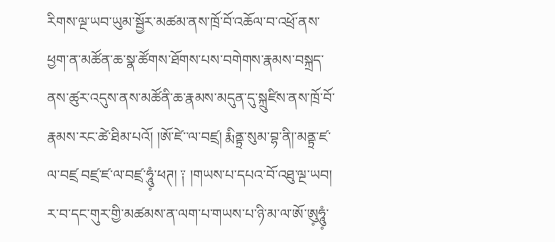རིགས་ལྔ་ཡབ་ཡུམ་སྦྱོར་མཚམ་ནས་ཁྲོ་བོ་འཆོལ་བ་འཕྲོ་ནས་ཕྱག་ན་མཚོན་ཆ་སྣ་ཚོགས་ཐོགས་པས་བགེགས་རྣམས་བསྐྲད་ནས་ཚུར་འདུས་ནས་མཚོནི་ཆ་རྣམས་མདུན་དུ་སྐྲུཛིས་ནས་ཁྲོ་བོ་རྣམས་རང་ཚེ་ཐིམ་པའོ། །ཨོ་ཛེ་་ལ་བཛྲ། རྨིནྟྲ་སུམ་བྷ་ནི།་མནྟྲ་ཛ་ལ་བཛྲ བཛྲ་ཛ་ལ་བཛྲ་ཧཱུཾ༷་ཕཊ། ༑ །གཡས་པ་དཔའ་བོ་འཐུ་ལྔ་ཡབ། ར་བ་དང་གུར་གྱི་མཚམས་ན་ལག་པ་གཡས་པ་ཉི་མ་ལ་ཨོ་ཨུ༷ཧཱུཾ༷་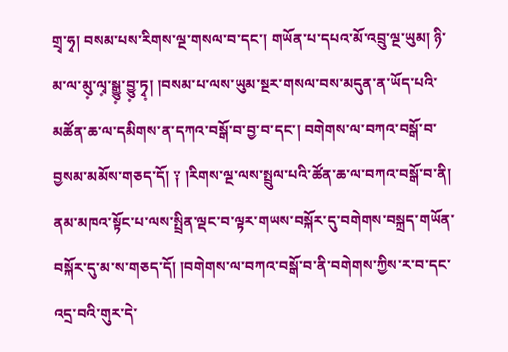གྲྭ་ཧྭ། བསམ་པས་རིགས་ལྔ་གསལ་བ་དང་། གཡོན་པ་དཔའ་མོ་འབྲུ་ལྔ་ཡུམ། ཉི་མ་ལ་མུ༷་ལྭ༷་སྒྱུ༷་བྱུ༷་ཏྭ༷། །བསམ་པ་ལས་ཡུམ་སྔར་གསལ་བས་མདུན་ན་ཡོད་པའི་མཚོན་ཆ་ལ་དམིགས་ན་དཀའ་བསྒོ་བ་བྱ་བ་དང་། བགེགས་ལ་བཀའ་བསྒོ་བ་བྱསམ་མམོས་གཅད་དོ། ༑ །རིགས་ལྔ་ལས་སྤྲུལ་པའི་ཚོན་ཆ་ལ་བཀའ་བསྒོ་བ་ནི། ནམ་མཁའ་སྟོང་པ་ལས་སྤྲིན་ལྡང་བ་ལྟར་གཡས་བསྐོར་དུ་བགེགས་བསྐྲད་གཡོན་བསྐོར་དུ་མ་ས་གཅད་དོ། །བགེགས་ལ་བཀའ་བསྒོ་བ་ནི་བགེགས་ཀྱིས་ར་བ་དང་འདྲ་བའི་གུར་དེ་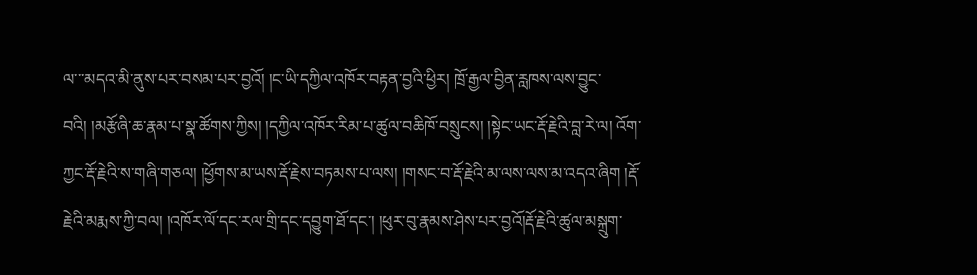ལ་་་མདའ་མི་ནུས་པར་བསམ་པར་བྱའོ། །ང་ཡི་དཀྱིལ་འཁོར་བརྟན་བྱའི་ཕྱིར། ཁྲོ་རྒྱལ་བྱིན་རླཁས་ལས་བྱུང་བའི། །མརྩོཞི་ཆ་རྣམ་པ་སྣ་ཚོགས་ཀྱིས། །དཀྱིལ་འཁོར་རིམ་པ་ཚུལ་བཆིཁོ་བསྲུངས། །སྟེང་ཡང་རྡོ་རྗེའི་བླ་རེ་ལ། འོག་ཀྱང་རྡོ་རྗེའི་ས་གཞི་གཅལ། །ཕྱོགས་མ་ཡས་རྡོ་རྗེས་བཏམས་པ་ལས། །གསང་བ་རྡོ་རྗེའི་མ་ལས་ལས་མ་འདའ་ཞིག །རྡོ་རྗེའི་མརྨས་ཀྱི་བལ། །འཁོར་ལོ་དང་རལ་གྲི་དང་དབྱུག་ཐོ་དང་། །ཕུར་བུ་རྣམས་ཤེས་པར་བྱའོ།རྡོ་རྗེའི་ཚུལ་མསྐྲུག་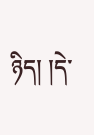ཉིད། །དེ་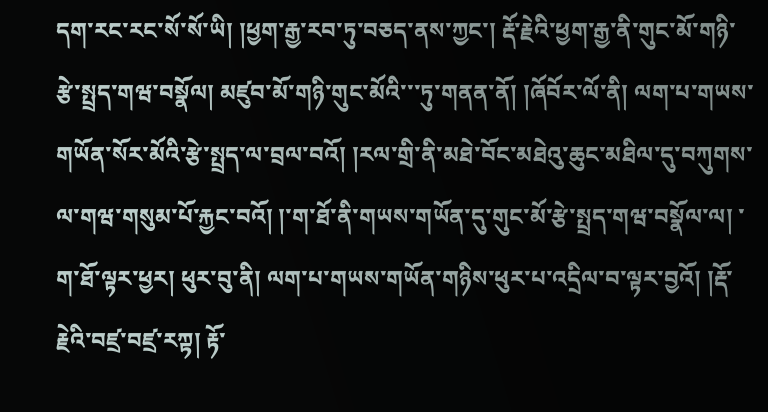དག་རང་རང་སོ་སོ་ཡི། །ཕྱག་རྒྱ་རབ་ཏུ་བཅད་ནས་ཀྱང་། རྡོ་རྗེའི་ཕྱག་རྒྱ་ནི་གུང་མོ་གཉི་རྩེ་སྤྲད་གཝ་བསྣོལ། མཛུབ་མོ་གཉི་གུང་མོའི་་་ཏུ་གནན་ནོ། །ཞོབོར་ལོ་ནི། ལག་པ་གཡས་གཡོན་སོར་མོའི་རྩེ་སྤྲད་ལ་བྲལ་བའོ། །རལ་གྲི་ནི་མཐེ་བོང་མཐེའུ་ཆུང་མཐིལ་དུ་བཀུགས་ལ་གཝ་གསུམ་པོ་རྐྱང་བའོ། །་ག་ཐོ་ནི་གཡས་གཡོན་དུ་གུང་མོ་རྩེ་སྤྲད་གཝ་བསྣོལ་ལ། ་ག་ཐོ་ལྟར་ཕྱར། ཕུར་བུ་ནི། ལག་པ་གཡས་གཡོན་གཉིས་ཕུར་པ་འདྲིལ་བ་ལྟར་བྱའོ། །རྡོ་རྗེའི་བཛྲ་བཛྲ་རཀྟ། རྟོ་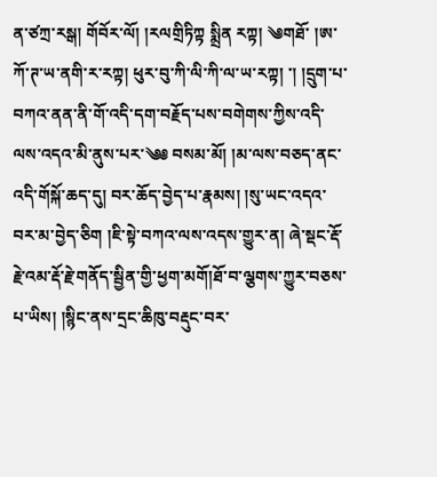ན་ཙཀྲ་རསྒ། གོབོར་ལོ། །རལགྲིཏིཀྟ སྨྲིན རཀྟ། ༄གཐོ་ །ཨ་ཀོ་ཊ་ཡ་ནགི་ར་རཀྟ། ཕུར་བུ་ཀི་ལི་ཀི་ལ་ཡ་རཀྟ། ་། །དྲུག་པ་བཀའ་ནན་ནི་གོ་འདི་དག་བརྗོད་པས་བགེགས་ཀྱིས་འདི་ལས་འདའ་མི་ནུས་པར་༄༅ བསམ་མོ། །མ་ལས་བཅད་ནང་འདི་གོསྐོ་ཆད་དུ། བར་ཆོད་བྱེད་པ་རྣམས། །སུ་ཡང་འདའ་བར་མ་བྱེད་ཅིག །ཇི་སྟེ་བཀའ་ལས་འདས་གྱུར་ན། ཞེ་སྡང་རྡོ་རྗེ་འམ་རྡོ་རྗེ་གནོད་སྦྱིན་གྱི་ཕྱག་མགོ།ཐོ་བ་ལྕགས་ཀྱུར་བཅས་པ་ཡིས། །སྙིང་ནས་དྲང་ཆིཁུ་བརྡུང་བར་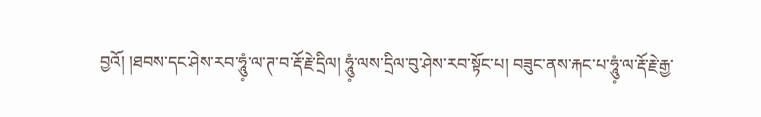བྱའོ། །ཐབས་དང་ཤེས་རབ་ཧཱུཾ༷་ལ་ཊ་བ་རྡོ་རྗེ་དྲིལ། ཧཱུཾ༷་ལས་དྲིལ་བུ་ཤེས་རབ་སྟོང་པ། བཟུང་ནས་རྐང་པ་ཧཱུཾ༷་ལ་རྡོ་རྗེ་རྒྱ་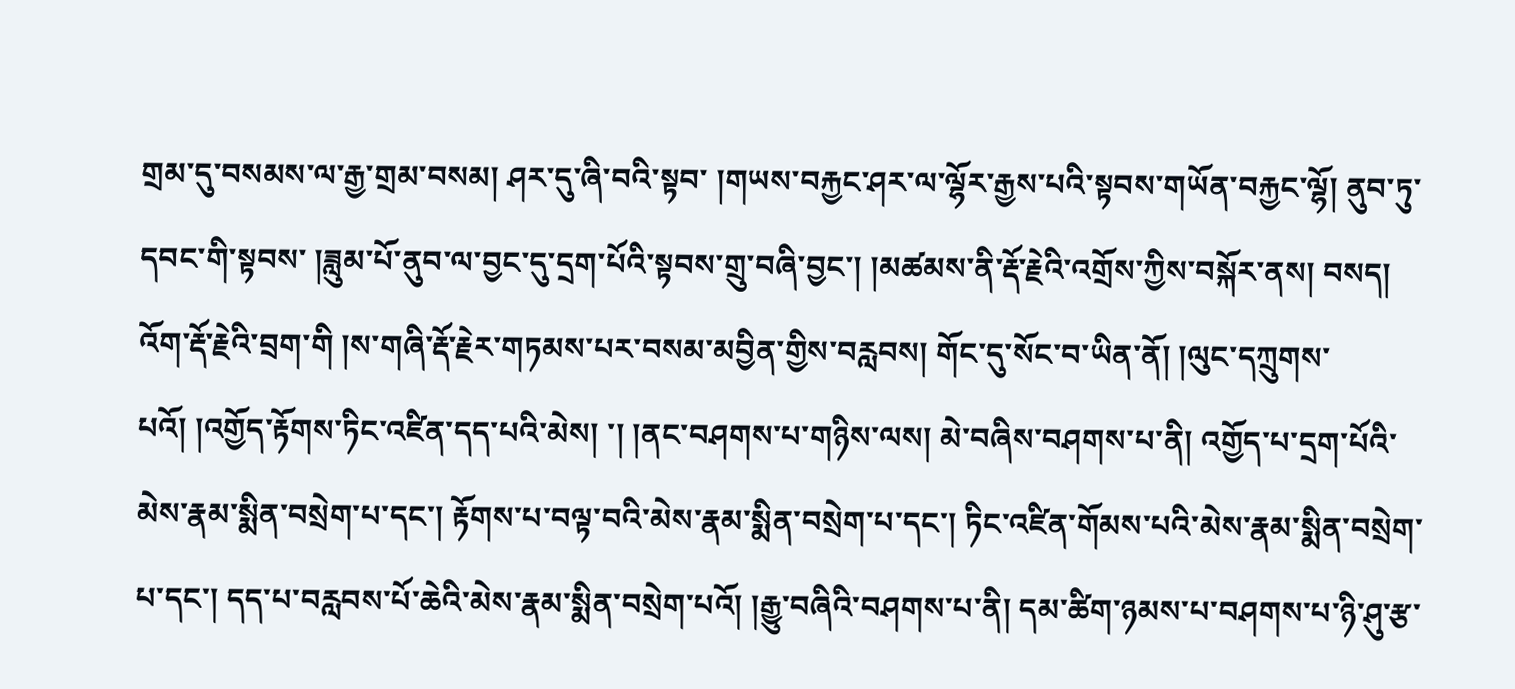གྲམ་དུ་བསམས་ལ་རྒྱ་གྲམ་བསམ། ཤར་དུ་ཞི་བའི་སྟབ་ །གཡས་བརྐྱང་ཤར་ལ་ལྷོར་རྒྱས་པའི་སྟབས་གཡོན་བརྐྱང་ལྷོ། ནུབ་ཏུ་དབང་གི་སྟབས་ །ཟླུམ་པོ་ནུབ་ལ་བྱང་དུ་དྲག་པོའི་སྟབས་གྲུ་བཞི་བྱང་། །མཚམས་ནི་རྡོ་རྗེའི་འགྲོས་ཀྱིས་བསྐོར་ནས། བསད། འོག་རྡོ་རྗེའི་བྲག་གི །ས་གཞི་རྡོ་རྗེར་གཏམས་པར་བསམ་མབྱིན་གྱིས་བརླབས། གོང་དུ་སོང་བ་ཡིན་ནོ། །ལུང་དཀྲུགས་པའོ། །འགྱོད་རྟོགས་ཏིང་འཛིན་དད་པའི་མེས། ་། །ནང་བཤགས་པ་གཉིས་ལས། མེ་བཞིས་བཤགས་པ་ནི། འགྱོད་པ་དྲག་པོའི་མེས་རྣམ་སྨིན་བསྲེག་པ་དང་། རྟོགས་པ་བལྟ་བའི་མེས་རྣམ་སྨིན་བསྲེག་པ་དང་། ཏིང་འཛིན་གོམས་པའི་མེས་རྣམ་སྨིན་བསྲེག་པ་དང་། དད་པ་བརླབས་པོ་ཆེའི་མེས་རྣམ་སྨིན་བསྲེག་པའོ། །རྒྱུ་བཞིའི་བཤགས་པ་ནི། དམ་ཚིག་ཉམས་པ་བཤགས་པ་ཉི་ཤུ་རྩ་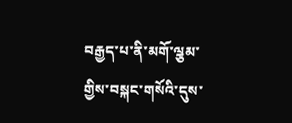བརྒྱད་པ་ནི་མགོ་ལྕམ་གྱིས་བསྐང་གསོའི་དུས་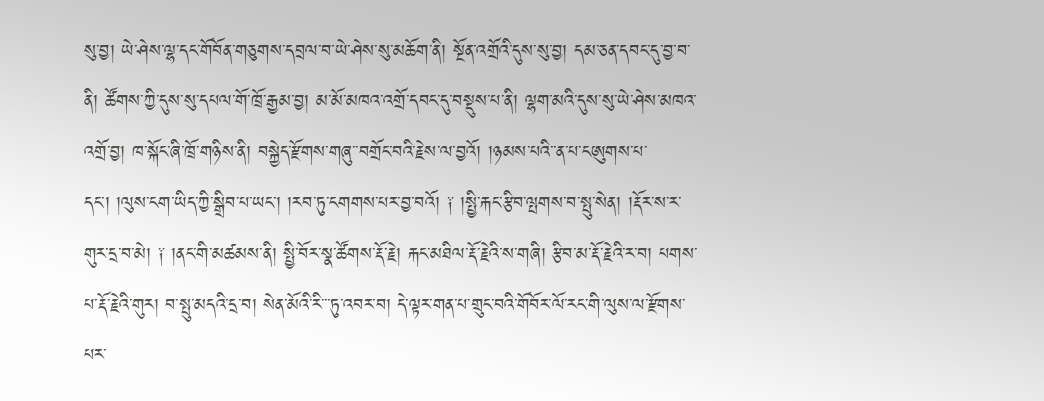སུ་བྱ། ཡེ་ཤེས་ལྷ་དང་གོབོན་གཅུགས་དབྲལ་བ་ཡེ་ཤེས་སུ་མཆོག་ནི། སྔོན་འགྲོའི་དུས་སུ་བྱ། དམ་ཅན་དབང་དུ་བྱ་བ་ནི། ཚོགས་ཀྱི་དུས་སུ་དཔལ་གོ་ཁྲོ་རྒྱམ་བྱ། མ་མོ་མཁའ་འགྲོ་དབང་དུ་བསྡུས་པ་ནི། ལྷག་མའི་དུས་སུ་ཡེ་ཤེས་མཁའ་འགྲོ་བྱ། ཁ་སྐོང་ཞི་ཁྲོ་གཉིས་ནི། བསྐྱེད་རྫོགས་གཞུ་་བགྲོང་བའི་རྗེས་ལ་བྱའོ། །ཉམས་པའི་་ན་པ་ངཨུགས་པ་དང་། །ལུས་ངག་ཡིད་ཀྱི་སྒྲིབ་པ་ཡང་། །རབ་ཏུ་ངགགས་པར་བྱ་བའོ། ༑ །སྤྱི་རྐང་རྩིབ་ལྤགས་བ་སྤུ་སེན། །རྡོར་ས་ར་གུར་དྲ་བ་མེ། ༑ །ནང་གི་མཚམས་ནི། སྤྱི་བོར་སྣ་ཚོགས་རྡོ་རྗེ། རྐང་མཐིལ་རྡོ་རྗེའི་ས་གཞི། རྩིབ་མ་རྡོ་རྗེའི་ར་བ། པགས་པ་རྡོ་རྗེའི་གུར། བ་སྤུ་མདའི་དྲ་བ། སེན་མོའི་རི་་་ཏུ་འབར་བ། དེ་ལྟར་གན་པ་གྲུང་བའི་གོབོར་ལོ་རང་གི་ལུས་ལ་རྫོགས་པར་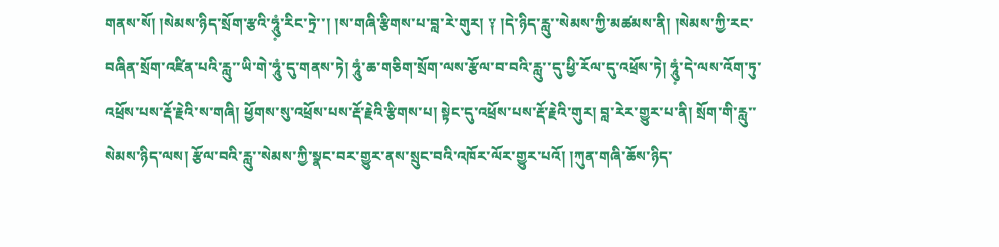གནས་སོ། །སེམས་ཉིད་སྲོག་རྩའི་ཧཱུཾ༷་རིང་ཏྲེ་་། །ས་གཞི་རྩིགས་པ་བླ་རེ་གུར། ༑ །དེ་ཉིད་རླུ་་སེམས་ཀྱི་མཚམས་ནི། །སེམས་ཀྱི་རང་བཞིན་སྲོག་འཛིན་པའི་རླུ་་ཡི་གེ་ཧཱུཾ་དུ་གནས་ཏེ། ཧཱུཾ་ཆ་གཅིག་སྲོག་ལས་རྩོལ་བ་བའི་རླུ་་དུ་ཕྱི་རོལ་དུ་འཕྲོས་ཏེ། ཧཱུཾ༷་དེ་ལས་འོག་ཏུ་འཕྲོས་པས་རྡོ་རྗེའི་ས་གཞི། ཕྱོགས་སུ་འཕྲོས་པས་རྡོ་རྗེའི་རྩིགས་པ། སྟེང་དུ་འཕྲོས་པས་རྡོ་རྗེའི་གུར། བླ་རེར་གྱུར་པ་ནི། སྲོག་གི་རླུ་་སེམས་ཉིད་ལས། རྩོལ་བའི་རླུ་་སེམས་ཀྱི་སྣང་བར་གྱུར་ནས་སྲུང་བའི་འཁོར་ལོར་གྱུར་པའོ། །ཀུན་གཞི་ཆོས་ཉིད་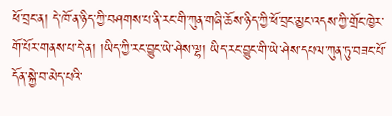ཕོ་བྲང་ན། དེ་ཁོ་ན་ཉིད་ཀྱི་བཤགས་པ་ནི་རང་གི་ཀུན་གཞི་ཆོས་ཉིད་ཀྱི་ཕོ་བྲང་མྱང་འདས་ཀྱི་གྲོང་ཁྱེར་གོ་པོར་གནས་པ་དེ་ན། །ཡིད་ཀྱི་རང་བྱུང་ཡེ་ཤེས་ལྷ། ཡིད་རང་བྱུང་གི་ཡེ་ཤེས་དཔལ་ཀུན་ཏུ་བཟང་པོ་དོན་སྐྱེ་བ་མེད་པའི་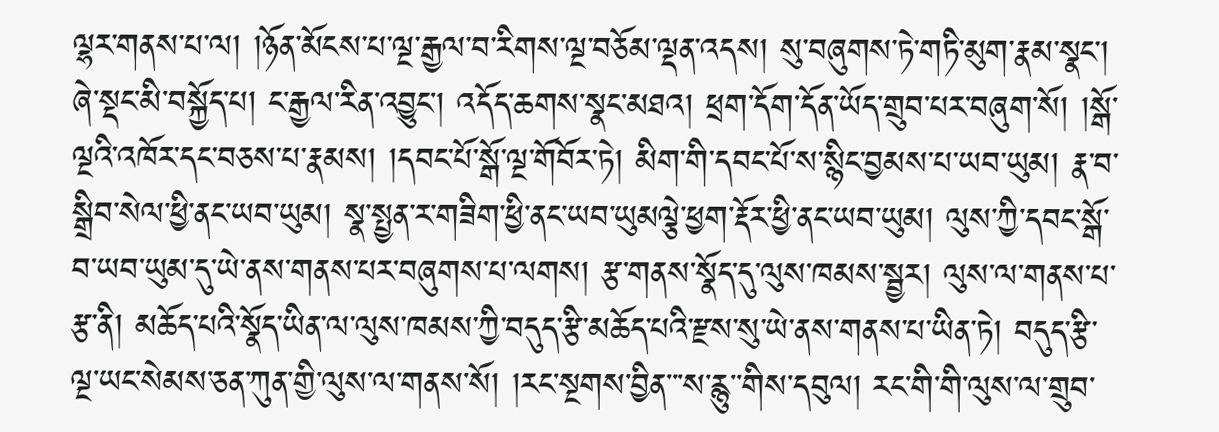ལྷར་གནས་པ་ལ། །ཉོན་མོངས་པ་ལྔ་རྒྱལ་བ་རིགས་ལྔ་བཅོམ་ལྡན་འདས། སུ་བཞུགས་ཏེ་གཏི་མུག་རྣམ་སྣང་། ཞེ་སྡང་མི་བསྐྱོད་པ། ང་རྒྱལ་རིན་འབྱུང་། འདོད་ཆགས་སྣང་མཐའ། ཕྲག་དོག་དོན་ཡོད་གྲུབ་པར་བཞུག་སོ། །སྒོ་ལྔའི་འཁོར་དང་བཅས་པ་རྣམས། །དབང་པོ་སྒོ་ལྔ་གོབོར་ཏེ། མིག་གི་དབང་པོ་ས་སྙིང་བྱམས་པ་ཡབ་ཡུམ། རྣ་བ་སྒྲིབ་སེལ་ཕྱི་ནང་ཡབ་ཡུམ། སྣ་སྤྱན་ར་གཟིག་ཕྱི་ནང་ཡབ་ཡུམལྕེ་ཕྱག་རྡོར་ཕྱི་ནང་ཡབ་ཡུམ། ལུས་ཀྱི་དབང་སྒོ་བ་ཡབ་ཡུམ་དུ་ཡེ་ནས་གནས་པར་བཞུགས་པ་ལགས། རྩ་གནས་སྣོད་དུ་ལུས་ཁམས་སྦྱར། ལུས་ལ་གནས་པ་རྩ་ནི། མཆོད་པའི་སྣོད་ཡིན་ལ་ལུས་ཁམས་ཀྱི་བདུད་རྩི་མཆོད་པའི་རྫས་སུ་ཡེ་ནས་གནས་པ་ཡིན་ཏེ། བདུད་རྩི་ལྔ་ཡང་སེམས་ཅན་ཀུན་གྱི་ལུས་ལ་གནས་སོ། །རང་སྔགས་བྱིན་་་ས་རྙུ་་གིས་དབུལ། རང་གི་གི་ལུས་ལ་གྲུབ་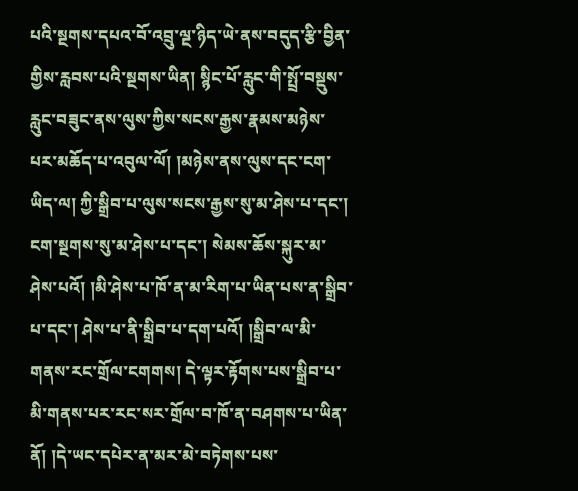པའི་སྔགས་དཔའ་བོ་འབྲུ་ལྔ་ཉིད་ཡེ་ནས་བདུད་རྩི་བྱིན་གྱིས་རླབས་པའི་སྔགས་ཡིན། སྙིང་པོ་རླུང་གི་སྤྲོ་བསྡུས་རླུང་བཟུང་ནས་ལུས་ཀྱིས་སངས་རྒྱས་རྣམས་མཉེས་པར་མཆོད་པ་འབུལ་ལོ། །མཉེས་ནས་ལུས་དང་ངག་ཡིད་ལ། ཀྱི་སྒྲིབ་པ་ལུས་སངས་རྒྱས་སུ་མ་ཤེས་པ་དང་། ངག་སྔགས་སུ་མ་ཤེས་པ་དང་། སེམས་ཆོས་སྐུར་མ་ཤེས་པའོ། །མི་ཤེས་པ་ཁོ་ན་མ་རིག་པ་ཡིན་པས་ན་སྒྲིབ་པ་དང་། ཤེས་པ་ནི་སྒྲིབ་པ་དག་པའོ། །སྒྲིབ་ལ་མི་གནས་རང་གྲོལ་ངགགས། དེ་ལྟར་རྟོགས་པས་སྒྲིབ་པ་མི་གནས་པར་རང་སར་གྲོལ་བ་ཁོ་ན་བཤགས་པ་ཡིན་ནོ། །དེ་ཡང་དཔེར་ན་མར་མེ་བཏེགས་པས་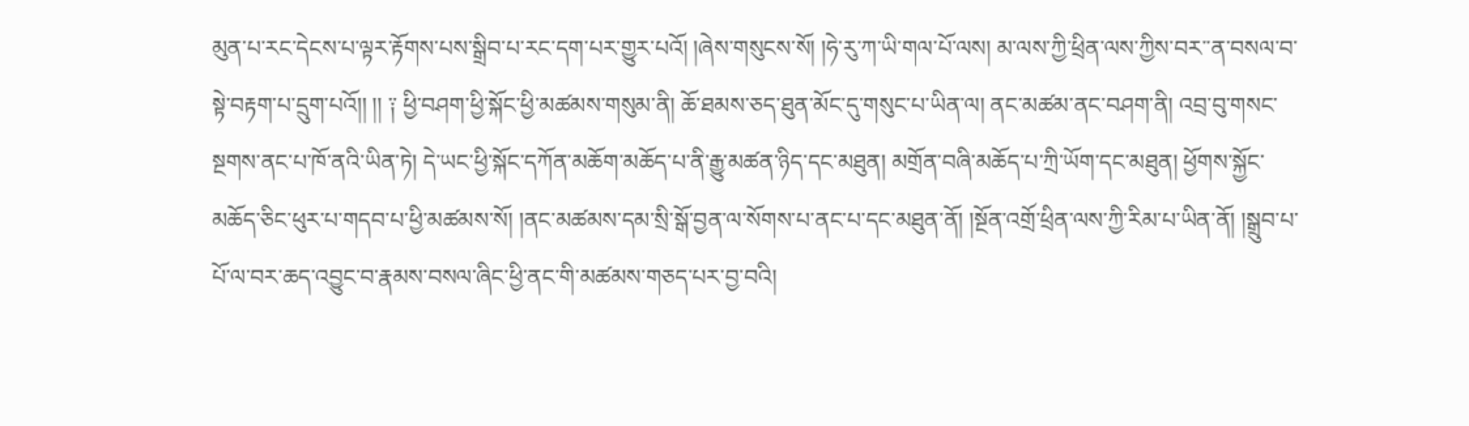མུན་པ་རང་དེངས་པ་ལྟར་རྟོགས་པས་སྒྲིབ་པ་རང་དག་པར་གྱུར་པའོ། །ཞེས་གསུངས་སོ། །ཧེ་རུ་ཀ་ཡི་གལ་པོ་ལས། མ་ལས་ཀྱི་ཕྲིན་ལས་ཀྱིས་བར་་ན་བསལ་བ་སྟེ་བརྟག་པ་དྲུག་པའོ།། །། ༑ ཕྱི་བཤག་ཕྱི་སྐོང་ཕྱི་མཚམས་གསུམ་ནི། ཆོ་ཐམས་ཅད་ཐུན་མོང་དུ་གསུང་པ་ཡིན་ལ། ནང་མཚམ་ནང་བཤག་ནི། འབྲ་བུ་གསང་སྔགས་ནང་པ་ཁོ་ནའི་ཡིན་ཏེ། དེ་ཡང་ཕྱི་སྐོང་དཀོན་མཆོག་མཆོད་པ་ནི་རྒྱུ་མཚན་ཉིད་དང་མཐུན། མགྲོན་བཞི་མཆོད་པ་ཀྲི་ཡོག་དང་མཐུན། ཕྱོགས་སྐྱོང་མཆོད་ཅིང་ཕུར་པ་གདབ་པ་ཕྱི་མཚམས་སོ། །ནང་མཚམས་དམ་སྲི་སྒོ་བྱན་ལ་སོགས་པ་ནང་པ་དང་མཐུན་ནོ། །སྔོན་འགྲོ་ཕྲིན་ལས་ཀྱི་རིམ་པ་ཡིན་ནོ། །སྒྲུབ་པ་པོ་ལ་བར་ཆད་འབྱུང་བ་རྣམས་བསལ་ཞིང་ཕྱི་ནང་གི་མཚམས་གཅད་པར་བྱ་བའི།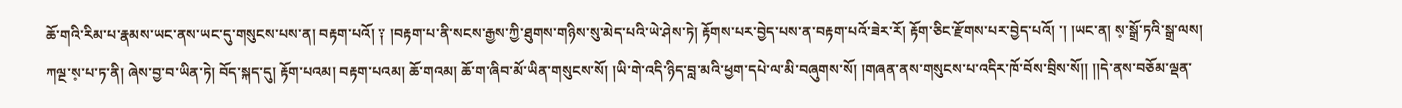ཆོ་གའི་རིམ་པ་རྣམས་ཡང་ནས་ཡང་དུ་གསུངས་པས་ན། བརྟག་པའོ། ༑ །བརྟག་པ་ནི་སངས་རྒྱས་ཀྱི་ཐུགས་གཉིས་སུ་མེད་པའི་ཡེ་ཤེས་ཏེ། རྟོགས་པར་བྱེད་པས་ན་བརྟག་པའོ་ཟེར་རོ། རྟོག་ཅིང་རྫོགས་པར་བྱེད་པའོ། ་། །ཡང་ན། ས༷་སྒྲོ་ཏའི་སྒྲ་ལས། ཀལྔ་ས༷་པ་ཏ་ནི། ཞེས་བྱ་བ་ཡིན་ཏེ། བོད་སྐད་དུ། རྟོག་པའམ། བརྟག་པའམ། ཆོ་གའམ། ཆོ་ག་ཞིབ་མོ་ཡིན་གསུངས་སོ། །ཡི་གེ་འདི་ཉིད་བླ་མའི་ཕྱག་དཔེ་ལ་མི་བཞུགས་སོ། །གཞན་ནས་གསུངས་པ་འདིར་ཁོ་བོས་བྲིས་སོ།། །།དེ་ནས་བཅོམ་ལྡན་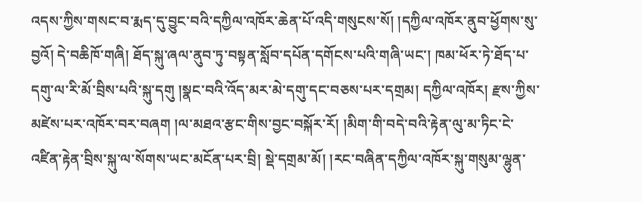འདས་ཀྱིས་གསང་བ་རྨད་དུ་བྱུང་བའི་དཀྱིལ་འཁོར་ཆེན་པོ་འདི་གསུངས་སོ། །དཀྱིལ་འཁོར་ནུབ་ཕྱོགས་སུ་བྱའོ། དེ་བཆིཁོ་གཞི། ཐོད་སྐུ་ཞལ་ནུབ་ཏུ་བསྟན་སློབ་དཔོན་དགོངས་པའི་གཞི་ཡང་། ཁམ་ཕོར་ཏེ་ཐོད་པ་དགུ་ལ་རི་མོ་བྲིས་པའི་སྐུ་དགུ །སྣང་བའི་འོད་མར་མེ་དགུ་དང་བཅས་པར་དགྲམ། དཀྱིལ་འཁོར། རྫས་ཀྱིས་མཛེས་པར་འཁོར་བར་བཞག །ལ་མཐའ་རྩང་གིས་བྱང་བསྐོར་རོ། །མིག་གི་བདེ་བའི་རྟེན་ལུ་མ་ཏིང་ངེ་འཛིན་རྟེན་བྲིས་སྐུ་ལ་སོགས་ཡང་མངོན་པར་བྲི། སྡེ་དགྲམ་མོ། །རང་བཞིན་དཀྱིལ་འཁོར་སྐུ་གསུམ་ལྷུན་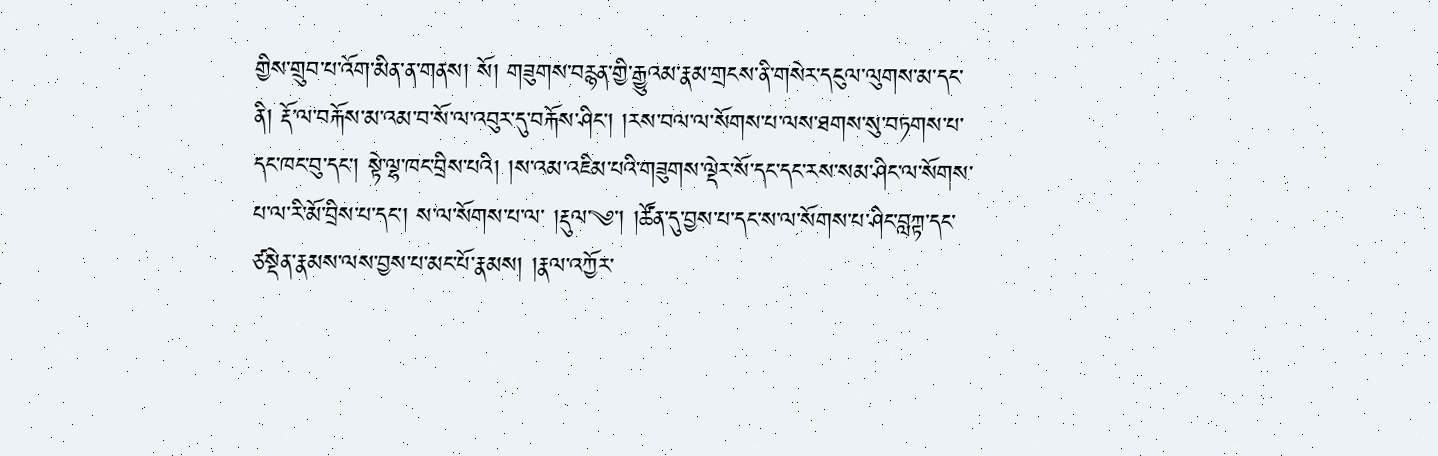གྱིས་གྲུབ་པ་འོག་མིན་ན་གནས། སོ། གཟུགས་བརྙན་གྱི་རྒྱུའམ་རྣམ་གྲངས་ནི་གསེར་དངུལ་ལུགས་མ་དང་ནི། རྡོ་ལ་བརྐོས་མ་འམ་བ་སོ་ལ་འབུར་དུ་བརྐོས་ཤིང་། །རས་བལ་ལ་སོགས་པ་ལས་ཐགས་སུ་བཏགས་པ་དང་ཁང་བུ་དང་། སྟེ་ལྷ་ཁང་བྲིས་པའི། །ས་འམ་འཇིམ་པའི་གཟུགས་ལྡེར་སོ་དང་དང་རས་སམ་ཤིང་ལ་སོགས་པ་ལ་རི་མོ་བྲིས་པ་དང་། ས་ལ་སོགས་པ་ལ་ །རྡུལ་༄་། །ཚོན་དུ་བྱས་པ་དང་ས་ལ་སོགས་པ་ཤིང་བླཀྟ་དང་ཙསྡེན་རྣམས་ལས་བྱས་པ་མང་པོ་རྣམས། །རྣལ་འཀྱོར་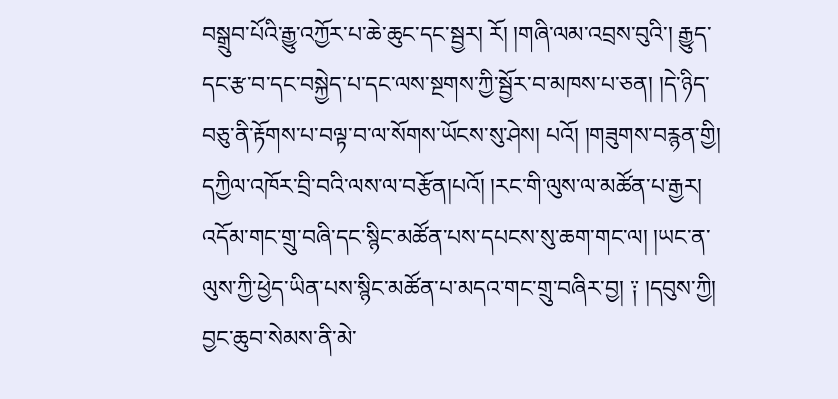བསྒྲུབ་པོའི་རྒྱུ་འཀྱོར་པ་ཆེ་ཆུང་དང་སྦྱར། རོ། །གཞི་ལམ་འབྲས་བུའི་། རྒྱུད་དང་རྩ་བ་དང་བསྐྱེད་པ་དང་ལས་སྔགས་ཀྱི་སྦྱོར་བ་མཁས་པ་ཅན། །དེ་ཉིད་བཅུ་ནི་རྟོགས་པ་བལྟ་བ་ལ་སོགས་ཡོངས་སུ་ཤེས། པའོ། །གཟུགས་བརྙན་གྱི། དཀྱིལ་འཁོར་བྲི་བའི་ལས་ལ་བརྩོན།པའོ། །རང་གི་ལུས་ལ་མཚོན་པ་རྒྱར། འདོམ་གང་གྲུ་བཞི་དང་སྙིང་མཚོན་པས་དཔངས་སུ་ཆག་གང་ལ། །ཡང་ན་ལུས་ཀྱི་ཕྱེད་ཡིན་པས་སྙིང་མཚོན་པ་མདའ་གང་གྲུ་བཞིར་བྱ། ༑ །དབུས་ཀྱི། བྱང་ཆུབ་སེམས་ནི་མེ་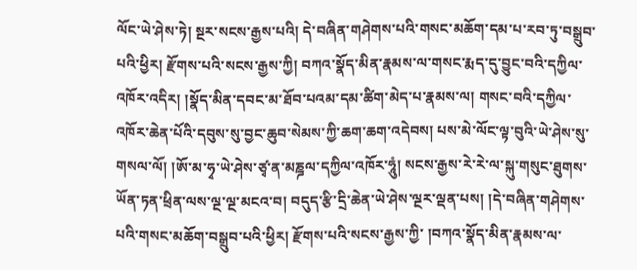ལོང་ཡེ་ཤེས་ཏེ། སྔར་སངས་རྒྱས་པའི། དེ་བཞིན་གཤེགས་པའི་གསང་མཆོག་དམ་པ་རབ་ཏུ་བསྒྲུབ་པའི་ཕྱིར། རྫོགས་པའི་སངས་རྒྱས་ཀྱི། བཀའ་སྣོད་མིན་རྣམས་ལ་གསང་རྨད་དུ་བྱུང་བའི་དཀྱིལ་འཁོར་འདིར། །སྣོད་མིན་དབང་མ་ཐོབ་པའམ་དམ་ཚིག་མེད་པ་རྣམས་ལ། གསང་བའི་དཀྱིལ་འཁོར་ཆེན་པོའི་དབུས་སུ་བྱང་ཆུབ་སེམས་ཀྱི་ཆག་ཆག་འདེབས། པས་མེ་ལོང་ལྟ་བུའི་ཡེ་ཤེས་སུ་གསལ་ལོ། །ཨོ་མ་ཧྭ་ཡེ་ཤེས་ཙྭ་ན་མཎྜལ་དཀྱིལ་འཁོར་ཧཱུཾ། སངས་རྒྱས་རེ་རེ་ལ་སྐུ་གསུང་ཐུགས་ཡོན་ཏན་ཕྲིན་ལས་ལྔ་ལྔ་མངའ་བ། བདུད་རྩི་དྲི་ཆེན་ཡེ་ཤེས་ལྔར་ལྡན་པས། །དེ་བཞིན་གཤེགས་པའི་གསང་མཆོག་བསྒྲུབ་པའི་ཕྱིར། རྫོགས་པའི་སངས་རྒྱས་ཀྱི་ །བཀའ་སྣོད་མིན་རྣམས་ལ་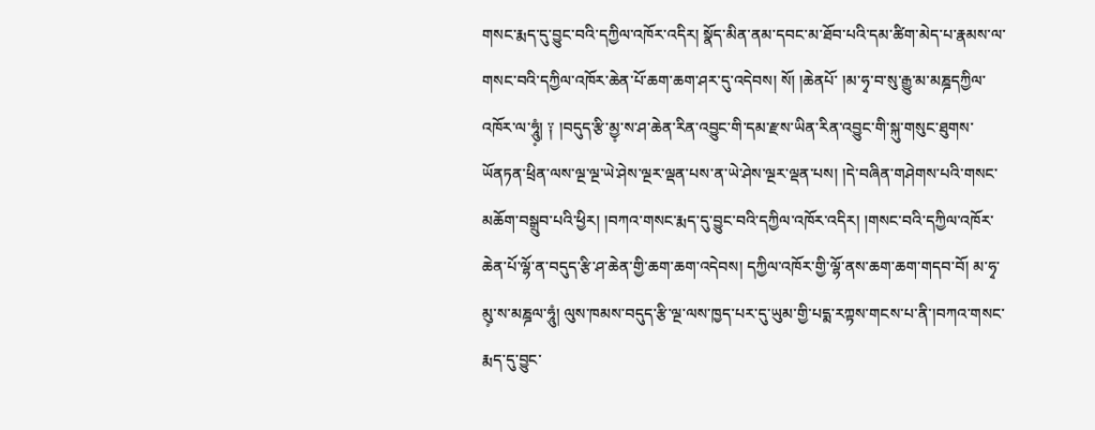གསང་རྨད་དུ་བྱུང་བའི་དཀྱིལ་འཁོར་འདིར། སྣོད་མིན་ནམ་དབང་མ་ཐོབ་པའི་དམ་ཚིག་མེད་པ་རྣམས་ལ་གསང་བའི་དཀྱིལ་འཁོར་ཆེན་པོ་ཆག་ཆག་ཤར་དུ་འདེབས། སོ། །ཆེནཔོ་ །མ་ཧྭ་བ་སུ་རྒྱུ་མ་མཎྜདཀྱིལ་འཁོར་ལ་ཧཱུཾ༷། ༑ །བདུད་རྩི་མྱ༷་ས་ཤ་ཆེན་རིན་འབྱུང་གི་དམ་རྫས་ཡིན་རིན་འབྱུང་གི་སྐུ་གསུང་ཐུགས་ཡོནཏན་ཕྲིན་ལས་ལྔ་ལྔ་ཡེ་ཤེས་ལྔར་ལྡན་པས་ན་ཡེ་ཤེས་ལྔར་ལྡན་པས། །དེ་བཞིན་གཤེགས་པའི་གསང་མཆོག་བསྒྲུབ་པའི་ཕྱིར། །བཀའ་གསང་རྨད་དུ་བྱུང་བའི་དཀྱིལ་འཁོར་འདིར། །གསང་བའི་དཀྱིལ་འཁོར་ཆེན་པོ་ལྷོ་ན་བདུད་རྩི་ཤ་ཆེན་གྱི་ཆག་ཆག་འདེབས། དཀྱིལ་འཁོར་གྱི་ལྷོ་ནས་ཆག་ཆག་གདབ་བོ། མ་ཧྭ་མུ༷་ས་མཎྜལ་ཧཱུཾ། ལུས་ཁམས་བདུད་རྩི་ལྔ་ལས་ཁྱད་པར་དུ་ཡུམ་གྱི་པདྨ་རཀྟས་གངས་པ་ནི་།བཀའ་གསང་རྨད་དུ་བྱུང་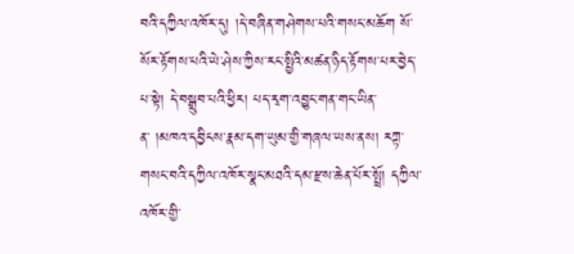བའི་དཀྱིལ་འཁོར་དུ། །དེ་བཞིན་གཤེགས་པའི་གསང་མཆོག སོ་སོར་རྟོགས་པའི་ཡེ་ཤེས་ཀྱིས་རང་སྤྱིའི་མཚན་ཉིད་རྟོགས་པར་བྱེད་པ་སྟེ། དེ་བསྒྲུབ་པའི་ཕྱིར། པད་རྭག་འབྱུང་གན་གང་ཡིན་ན་ །མཁའ་དབྱིངས་རྣམ་དག་ཡུམ་གྱི་གཞལ་ཡས་ནས། རཀྟ་གསང་བའི་དཀྱིལ་འཁོར་སྣང་མཐའི་དམ་རྫས་ཆེན་པོར་སྤྲོ། དཀྱིལ་འཁོར་གྱི་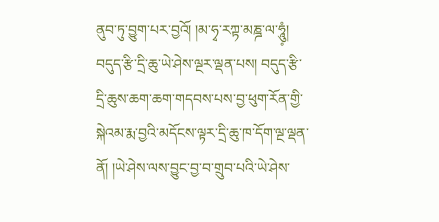ནུབ་ཏུ་བྱུག་པར་བྱའོ། །མ་ཧྭ་རཀྟ་མཎྜ་ལ་ཧཱུཾ༷། བདུད་རྩི་དྲི་ཆུ་ཡེ་ཤེས་ལྔར་ལྡན་པས། བདུད་རྩི་དྲི་ཆུས་ཆག་ཆག་གདབས་པས་བྱ་ཕུག་རོན་གྱི་སྐེའམ་རྨ་བྱའི་མདོངས་ལྟར་དྲི་ཆུ་ཁ་དོག་ལྔ་ལྡན་ནོ། །ཡེ་ཤེས་ལས་བྱུང་བྱ་བ་གྲུབ་པའི་ཡེ་ཤེས་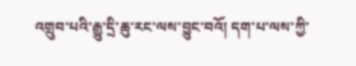འགྲུབ་པའི་རྒྱུ་དྲི་ཆུ་རང་ལས་བྱུང་བའོ། དག་པ་ལས་ཀྱི་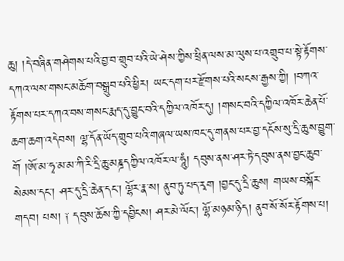ཆུ། །དེ་བཞིན་གཤེགས་པའི་བྱ་བ་གྲུབ་པའི་ཡེ་ཤེས་ཀྱིས་ཕྲིན་ལས་མ་ལུས་པ་འགྲུབ་པ་སྟེ་རྟོགས་དཀའ་ལས་གསང་མཆོག་བསྒྲུབ་པའི་ཕྱིར། ཡང་དག་པར་རྫོགས་པའི་སངས་རྒྱས་ཀྱི། །བཀའ་རྟོགས་པར་དཀའ་བས་གསང་རྨད་དུ་བྱུང་བའི་དཀྱིལ་འཁོར་དུ། །གསང་བའི་དཀྱིལ་འཁོར་ཆེན་པོ་ཆག་ཆག་འདེབས། ལྷ་དོན་ཡོད་གྲུབ་པའི་གཞལ་ཡས་ཁང་དུ་གནས་པར་བྱ་དངོས་སུ་དྲི་ཆུས་བྱུག་གོ །ཨོ་མ་ཧྭ་མ་མ་ཀི་རི་དྲི་ཆུ་མཎྜདཀྱིལ་འཁོར་ལ་ཧཱུཾ། དབུས་ནས་ཤར་ཏེ་དབུས་ནས་བྱང་ཆུབ་སེམས་དང་། ཤར་དུ་དྲི་ཆེན་དང་། ལྷོར་རྣ་ས། ནུབ་ཏུ་པད་རྭག །བྱང་དུ་དྲི་ཆུས། གཡས་བསྐོར་གདབ། པས། ༑ དབུས་ཆོས་ཀྱི་དབྱིངས། ཤར་མེ་ལོང་། ལྷོ་མཉམ་ཉིད། ནུབ་སོ་སོར་རྟོགས་པ།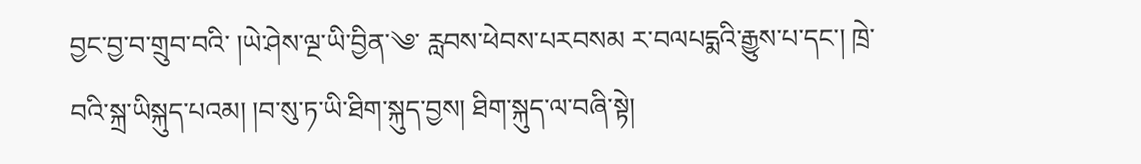བྱང་བྱ་བ་གྲུབ་བའི་ །ཡེ་ཤེས་ལྔ་ཡི་བྱིན་༄་ རླབས་ཕེབས་པརབསམ ར་བལཔདྨའི་རྒྱུས་པ་དང་། ཁྲེ་བའི་སྐྲ་ཡིསྐུད་པའམ། །བ་སུ་ཏ་ཡི་ཐིག་སྐུད་བྱས། ཐིག་སྐུད་ལ་བཞི་སྟེ།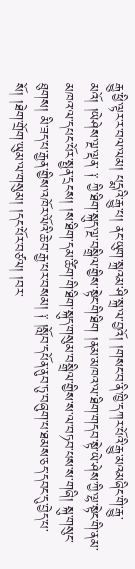རྒྱུ་ཕྱི་ལྟར་ར་བལ་ལམ། པདྨའི་རྒྱུ་པ། ནང་ཡུག་སྐྲའམ་ཤི་སྐྲ་ལ་བྱའོ། །གསང་བ་ནི་ཁྱི་དཀར་པོའི་རྒྱུ་མའམཞིང་གི་རྒྱུ་མའོ། །ཡེཤེས་ལྔ་ལྡན་ ༑ ཀྱི་ཐིག་སྐུད་ལྔ་བསྒྲིལ་གྱིས་སྟེང་གི་ཐིག །ནམ་མཁའ་ལ་ཐིག་གདབ་སྟེ་ཡེ་ཤེས་ཀྱི་ལྷ་སྟེང་གི་ནམ་མཁའ་ལ་དཔང་པོར་སྤྱན་དྲངས། །ས་ཐིག་དམ་ཚིག་གི་ཐིག་སྐུད་གསུམ་བསྒྲིལ་གྱིས་ས་ལ་བཏབ་པས་ས་གཞི། སྐུ་གསུང་ཐུགས། མི་ཟད་པ་རྒྱན་གྱིས་འཁོར་ལོའི་ཆེ་བ་རྒྱ་པར་བསམ། ༑ །སློབ་དཔོན་ནུབ་ཏུ་བཞུག་པ་ཐམས་ཅད་དབང་དུ་བྱེད་པ་སོ། །ཐེག་གྲོག་ཡུམ་ལ་གསུམ། །དང་པོར་བཙལ། །བར་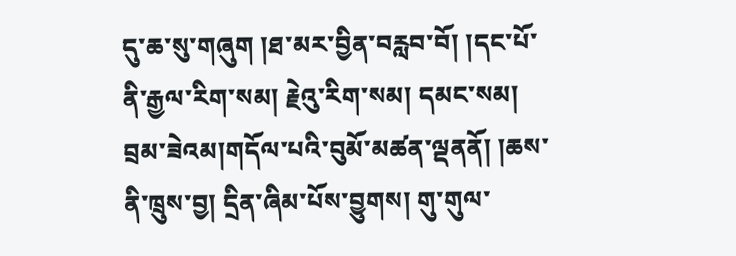དུ་ཆ་སུ་གཞུག །ཐ་མར་བྱིན་བརླབ་བོ། །དང་པོ་ནི་རྒྱལ་རིག་སམ། རྗེའུ་རིག་སམ། དམང་སམ། བྲམ་ཟེའམ།གདོལ་པའི་བུམོ་མཚན་ལྡནནོ། །ཆས་ནི་ཁྲུས་བྱ། དྲིན་ཞིམ་པོས་བྱུགས། གུ་གུལ་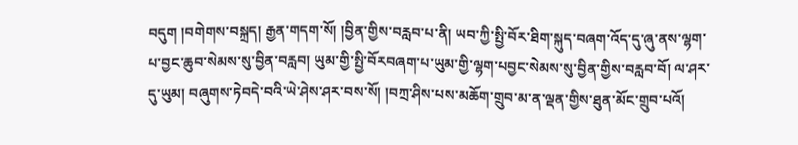བདུག །བགེགས་བསྐྲད། རྒྱན་གདག་སོ། །བྱིན་གྱིས་བརླབ་པ་ནི། ཡབ་ཀྱི་སྤྱི་བོར་ཐིག་སྐུད་བཞག་འོད་དུ་ཞུ་ནས་ལྷག་པ་བྱང་ཆུབ་སེམས་སུ་བྱིན་བརླབ། ཡུམ་གྱི་སྤྱི་བོརབཞག་པ་ཡུམ་གྱི་ལྷག་པབྱང་སེམས་སུ་བྱིན་གྱིས་བརླབ་བོ། ལ་ཤར་དུ་ཡུམ། བཞུགས་ཏེབདེ་བའི་ཡེ་ཤེས་ཤར་བས་སོ། །བཀྲ་ཤིས་པས་མཆོག་གྲུབ་མ་ན་ལྡན་གྱིས་ཐུན་མོང་གྲུབ་པའོ།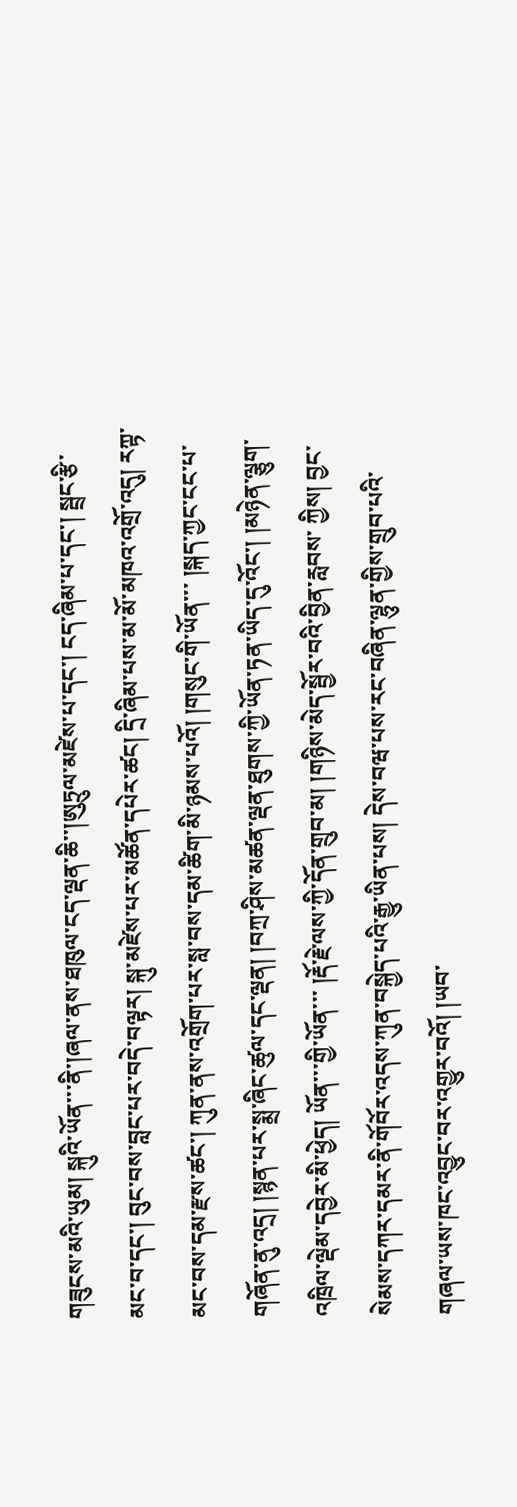གཟུངས་མའི་ཡུམ། སྐུའི་ཡོན་་་ནི་།ཞལ་ནས་ཐཁུལ་ངད་ལྡན་ཆི་་།ཨུཏྲུལ་མཛེས་པ་དང་། ངད་ཞིམ་པ་དང་། སྦྲང་རྩི་མང་བ་དང་། བུང་བས་བླང་པར་བདེ་བལྟར། སྐུ་མཛེས་པར་མཚོན་དཔེར་ཚང། དྲི་ཞིམ་པས་མ་མོ་མཁའ་འགྲོ་འདུ། རཀྟ་མང་བས་དམ་རྫས་ཚང་། ཀུན་ནས་འགྲོག་པར་སླ་བས་དམ་ཚིག་མི་ཉམས་པའོ། །གསུང་གི་ཡོན་་་ །སྐད་ཀྱང་ངང་པ་གཞོན་ནུ་འདྲ། །སྙན་པར་སྨྲ་ཞིང་ཚུལ་དང་ལྡན། །བཀྲ་ཤིས་མཚན་ལྡན་ཐུགས་ཀྱི་ཡོན་ཏན་ཡིད་དུ་འོང་། །མཉེན་ལྕུག་འཁྲིལ་ལྡེམ་དབྱེར་མི་ཕྱེད། ཡོན་་་གྱི་ཡོན་་་ །རྡོ་རྗེ་ལས་ཀྱི་དོན་གྲུབ་མ། །གཉིས་མེད་སྦྱོར་བའི་བྱིན་རླབས་ ཀྱིས། བྱང་སེམས་དཀར་དམར་ནི་གོབོར་འདས་ཀུན་བསྐྱེད་པའི་རྒྱུ་ཡིན་པས། དེས་བཝ་པས་རང་བཞིན་ལྷུན་གྱིས་གྲུབ་པའི་གཞལ་ཡས་ཁང་འབྱུང་བར་འགྱུར་བའོ། །ཡབ་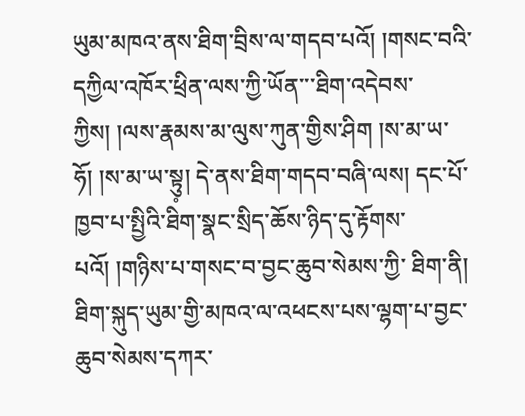ཡུམ་མཁའ་ནས་ཐིག་བྲིས་ལ་གདབ་པའོ། །གསང་བའི་དཀྱིལ་འཁོར་ཕྲིན་ལས་ཀྱི་ཡོན་་་ཐིག་འདེབས་ཀྱིས། །ལས་རྣམས་མ་ལུས་ཀུན་གྱིས་ཤིག །ས་མ་ཡ་ཧོ། །ས་མ་ཡ་སྟུ༷། དེ་ནས་ཐིག་གདབ་བཞི་ལས། དང་པོ་ཁྱབ་པ་སྤྱིའི་ཐིག་སྣང་སྲིད་ཆོས་ཉིད་དུ་རྟོགས་པའོ། །གཉིས་པ་གསང་བ་བྱང་ཆུབ་སེམས་ཀྱི་ ཐིག་ནི། ཐིག་སྐུད་ཡུམ་གྱི་མཁའ་ལ་འཕངས་པས་ལྷག་པ་བྱང་ཆུབ་སེམས་དཀར་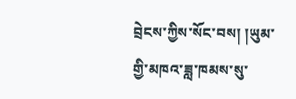བྲེངས་ཀྱིས་སོང་བས། །ཡུམ་གྱི་མཁའ་ཟླ་ཁམས་སུ་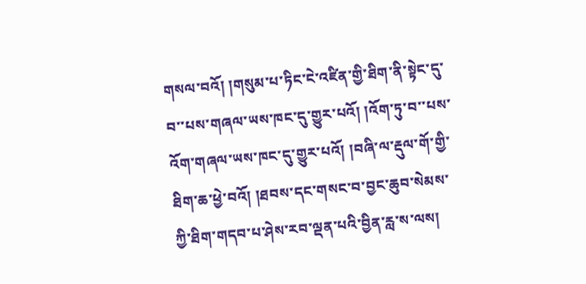གསལ་བའོ། །གསུམ་པ་ཏིང་ངེ་འཛིན་གྱི་ཐིག་ནི་སྟེང་དུ་བ་་པས་གཞལ་ཡས་ཁང་དུ་གྱུར་པའོ། །འོག་ཏུ་བ་་པས་འོག་གཞལ་ཡས་ཁང་དུ་གྱུར་པའོ། །བཞི་ལ་རྡུལ་གོ་གྱི་ཐིག་ཆ་ཕྱེ་བའོ། །ཐབས་དང་གསང་བ་བྱང་ཆུབ་སེམས་ཀྱི་ཐིག་གདབ་པ་ཤེས་རབ་ལྡན་པའི་བྱིན་རླ་ས་ལས།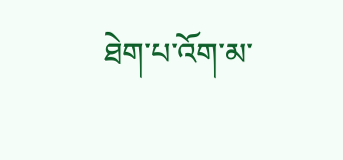ཐེག་པ་འོག་མ་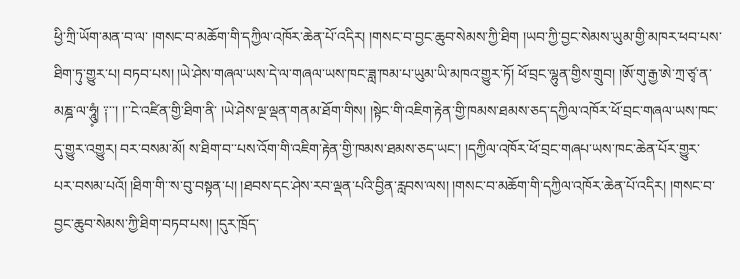ཕྱི་ཀྲི་ཡོག་མན་བ་ལ་ །གསང་བ་མཆོག་གི་དཀྱིལ་འཁོར་ཆེན་པོ་འདིར། །གསང་བ་བྱང་ཆུབ་སེམས་ཀྱི་ཐིག །ཡབ་ཀྱི་བྱང་སེམས་ཡུམ་གྱི་མཁར་ཕབ་པས་ཐིག་ཏུ་གྱུར་པ། བཏབ་པས། །ཡེ་ཤེས་གཞལ་ཡས་དེ་ལ་གཞལ་ཡས་ཁང་ཟླ་ཁམ་པ་ཡུམ་ཡི་མཁའ་གྱུར་ཏོ། ཕོ་བྲང་ལྷུན་གྱིས་གྲུབ། །ཨོ་གུ་རྒྱ་ཨེ་ཀྲ་ཙྭ་ན་མཎྜ་ལ་ཧཱུཾ༷། ༑་་། །་་ངེ་འཛིན་གྱི་ཐིག་ནི་ །ཡེ་ཤེས་ལྔ་ལྡན་གནམ་ཐོག་གིས། །སྟེང་གི་འཇིག་རྟེན་གྱི་ཁམས་ཐམས་ཅད་དཀྱིལ་འཁོར་ཕོ་བྲང་གཞལ་ཡས་ཁང་དུ་གྱུར་འགྱུར། བར་བསམ་མོ། ས་ཐིག་བ་་པས་འོག་གི་འཇིག་རྟེན་གྱི་ཁམས་ཐམས་ཅད་ཡང་། །དཀྱིལ་འཁོར་ཕོ་བྲང་གཞཔ་ཡས་ཁང་ཆེན་པོར་གྱུར་པར་བསམ་པའོ། །ཐིག་གི་་ས་བུ་བསྟན་པ། །ཐབས་དང་ཤེས་རབ་ལྡན་པའི་བྱིན་རླབས་ལས། །གསང་བ་མཆོག་གི་དཀྱིལ་འཁོར་ཆེན་པོ་འདིར། །གསང་བ་བྱང་ཆུབ་སེམས་ཀྱི་ཐིག་བཏབ་པས། །དུར་ཁྲོད་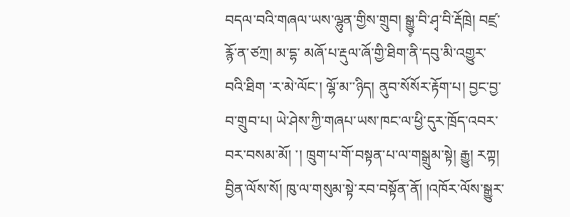བདལ་བའི་གཞལ་ཡས་ལྷུན་གྱིས་གྲུབ། སྒྱུ༷་བི་ཤྭ་བི་རྡོཁྲེ། བཛྲ་རྙོ་ན་ཙཀྲ། མ་དྷ་ མཞོ་པ་རྡུལ་ཞོ་གྱི་ཐིག་ནི་དབུ་མི་འགྱུར་བའི་ཐིག ་ར་མེ་ལོང་། ལྷོ་མ་་ཉིད། ནུབ་སོསོར་རྟོག་པ། བྱང་བྱ་བ་གྲུབ་པ། ཡེ་ཤེས་ཀྱི་གཞཔ་ཡས་ཁང་ལ་ཕྱི་དུར་ཁྲོད་འབར་བར་བསམ་མོ། ་། ཁྲུག་པ་གོ་བསྟན་པ་ལ་གསྒྲུམ་སྟེ། རྒྱུ། རཀྟ། བྱིན་ལོས་སོ། ཁུ་ལ་གསུམ་སྟེ་རབ་བསྟོན་ནོ། །འཁོར་ལོས་སྒྱུར་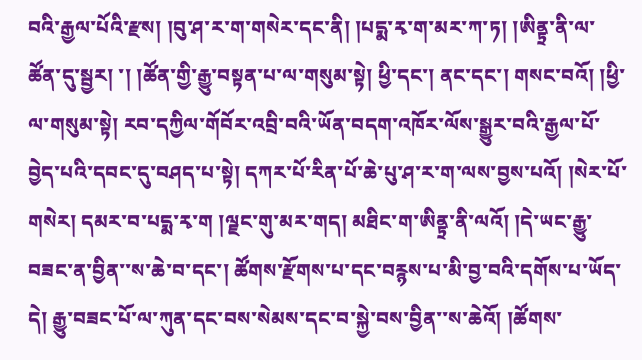བའི་རྒྱལ་པོའི་རྫས། །བུ་ཤ་ར་ག་གསེར་དང་ནི། །པདྨ་རྭ་ག་མར་ཀ་ཏ། །ཨིནྟྲ་ནི་ལ་ཚོན་དུ་སྦྱར། ་། །ཚོན་གྱི་རྒྱུ་བསྟན་པ་ལ་གསུམ་སྟེ། ཕྱི་དང་། ནང་དང་། གསང་བའོ། །ཕྱི་ལ་གསུམ་སྟེ། རབ་དཀྱིལ་གོབོར་འབྲི་བའི་ཡོན་བདག་འཁོར་ལོས་སྒྱུར་བའི་རྒྱལ་པོ་བྱེད་པའི་དབང་དུ་བཤད་པ་སྟེ། དཀར་པོ་རིན་པོ་ཆེ་པུ་ཤ་ར་ག་ལས་བྱས་པའོ། །སེར་པོ་གསེར། དམར་བ་པདྨ་རྭ་ག །ལྗང་གུ་མར་གད། མཐིང་ག་ཨིནྟྲ་ནི་ལའོ། །དེ་ཡང་རྒྱུ་བཟང་ན་བྱིན་་ས་ཆེ་བ་དང་། ཚོགས་རྫོགས་པ་དང་བརྙས་པ་མི་བྱ་བའི་དགོས་པ་ཡོད་དེ། རྒྱུ་བཟང་པོ་ལ་ཀུན་དང་བས་སེམས་དང་བ་སྐྱེ་བས་བྱིན་་ས་ཆེའོ། །ཚོགས་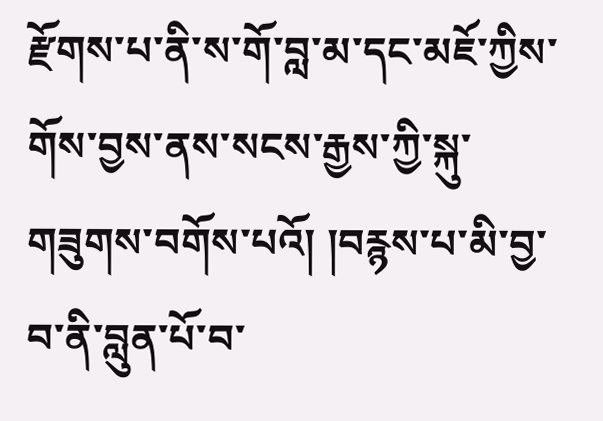རྫོགས་པ་ནི་ས་གོ་བླ་མ་དང་མཇོ་ཀྱིས་གོས་བྱས་ནས་སངས་རྒྱས་ཀྱི་སྐུ་གཟུགས་བགོས་པའོ། །བརྙས་པ་མི་བྱ་བ་ནི་བླུན་པོ་བ་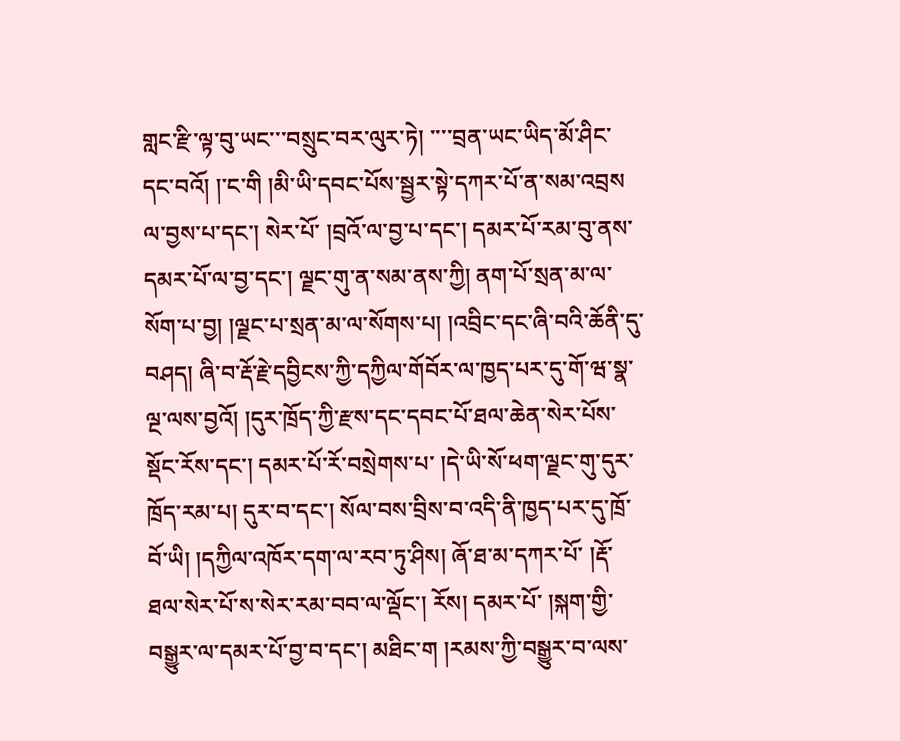གླང་རྫི་ལྟ་བུ་ཡང་་་བསྲུང་བར་ལུར་ཏེ། ་་་་བྲན་ཡང་ཡིད་མོ་ཤིང་དང་བའོ། །་ང་གི །མི་ཡི་དབང་པོས་སྦྱར་སྟེ་དཀར་པོ་ན་སམ་འབྲས ལ་བྱས་པ་དང་། སེར་པོ་ །བྲའོ་ལ་བྱ་པ་དང་། དམར་པོ་རམ་བུ་ནས་དམར་པོ་ལ་བྱ་དང་། ལྗང་གུ་ན་སམ་ནས་ཀྱི། ནག་པོ་སྲན་མ་ལ་སོག་པ་བྱ། །ལྗང་པ་སྲན་མ་ལ་སོགས་པ། །འབྲིང་དང་ཞི་བའི་ཆོནི་དུ་བཤད། ཞི་བ་རྡོ་རྗེ་དབྱིངས་ཀྱི་དཀྱིལ་གོབོར་ལ་ཁྱད་པར་དུ་གོ་ཝ་སྣ་ལྔ་ལས་བྱའོ། །དུར་ཁྲོད་ཀྱི་རྫས་དང་དབང་པོ་ཐལ་ཆེན་སེར་པོས་སྡོང་རོས་དང་། དམར་པོ་རོ་བསྲེགས་པ་ །དེ་ཡི་སོ་ཕག་ལྗང་གུ་དུར་ཁྲོད་རམ་པ། དུར་བ་དང་། སོལ་བས་བྲིས་བ་འདི་ནི་ཁྱད་པར་དུ་ཁྲོ་བོ་ཡི། །དཀྱིལ་འཁོར་དག་ལ་རབ་ཏུ་ཤིས། ཞོ་ཐ་མ་དཀར་པོ་ །རྡོ་ཐལ་སེར་པོ་ས་སེར་རམ་བབ་ལ་ལྡོང་། རོས། དམར་པོ་ །སྐག་གྱི་བསྒྱུར་ལ་དམར་པོ་བྱ་བ་དང་། མཐིང་ག །རམས་ཀྱི་བསྒྱུར་བ་ལས་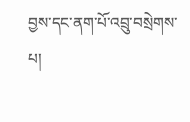བྱས་དང་ནག་པོ་འབྲུ་བསྲེགས་པ།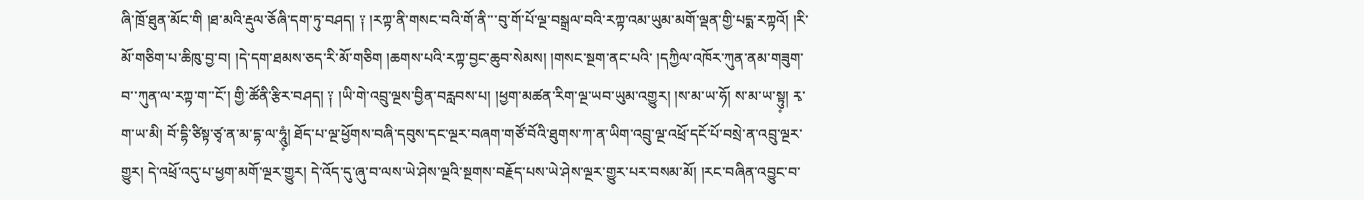ཞི་ཁྲོ་ཐུན་མོང་གི །ཐ་མའི་རྡུལ་ཅོཞི་དག་ཏུ་བཤད། ༑ །རཀྟ་ནི་གསང་བའི་གོ་ནི་་་བུ་གོ་པོ་ལྔ་བསྒྲལ་བའི་རཀྟ་འམ་ཡུམ་མགོ་ལྡན་གྱི་པདྨ་རཀྟའོ། །རི་མོ་གཅིག་པ་ཆིཁུ་བྱ་བ། །དེ་དག་ཐམས་ཅད་རི་མོ་གཅིག །ཆགས་པའི་རཀྟ་བྱང་ཆུབ་སེམས། །གསང་སྔག་ནང་པའི་ །དཀྱིལ་འཁོར་ཀུན་ནམ་གཟུག་བ་་ཀུན་ལ་རཀྟ་ག་་ངོ་། གྱི་ཚོནི་རྩིར་བཤད། ༑ །ཡི་གེ་འབྲུ་ལྔས་བྱིན་བརླབས་པ། །ཕྱག་མཚན་རིག་ལྔ་ཡབ་ཡུམ་འགྱུར། །ས་མ་ཡ་ཧོ། ས་མ་ཡ་སྟུ༷། རྭ་ག་ཡ་མི། བོ་དྷི་ཙིསྟ་ཙྭ་ན་མ་དྷ་ལ་ཧཱུཾ༷། ཐོད་པ་ལྔ་ཕྱོགས་བཞི་དབུས་དང་ལྔར་བཞག་གཙོ་བོའི་ཐུགས་ཀ་ན་ཡིག་འབྲུ་ལྔ་འཕྲོ་དངོ་པོ་བསྲེ་ན་འབྲུ་ལྔར་གྱུར། དེ་འཕྲོ་འདུ་པ་ཕྱག་མགོ་ལྔར་གྱུར། དེ་འོད་དུ་ཞུ་བ་ལས་ཡེ་ཤེས་ལྔའི་སྔགས་བརྗོད་པས་ཡེ་ཤེས་ལྔར་གྱུར་པར་བསམ་མོ། །རང་བཞིན་འབྱུང་བ་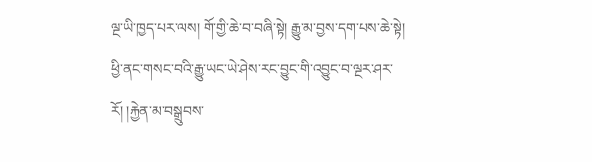ལྔ་ཡི་ཁྱད་པར་ལས། གོ་གྱི་ཆེ་བ་བཞི་སྟེ། རྒྱུ་མ་བྱས་དག་པས་ཆེ་སྟེ། ཕྱི་ནང་གསང་བའི་རྒྱུ་ཡང་ཡེ་ཤེས་རང་བྱུང་གི་འབྱུང་བ་ལྔར་ཤར་རོ། །རྐྱེན་མ་བསྒྲུབས་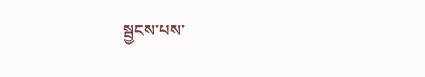སྦྱངས་པས་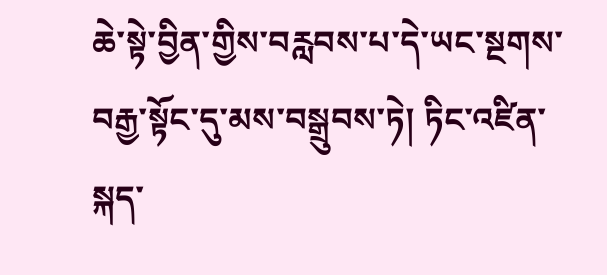ཆེ་སྟེ་བྱིན་གྱིས་བརླབས་པ་དེ་ཡང་སྔགས་བརྒྱ་སྟོང་དུ་མས་བསྒྲུབས་ཏེ། ཏིང་འཛིན་སྐད་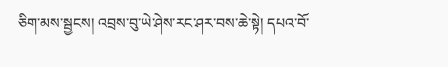ཅིག་མས་སྦྱངས། འབྲས་བུ་ཡེ་ཤེས་རང་ཤར་བས་ཆེ་སྟེ། དཔའ་བོ་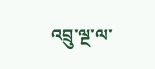འབྲུ་ལྔ་ལ་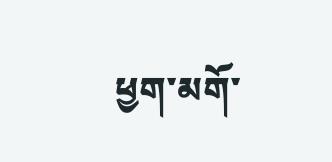ཕྱག་མགོ་